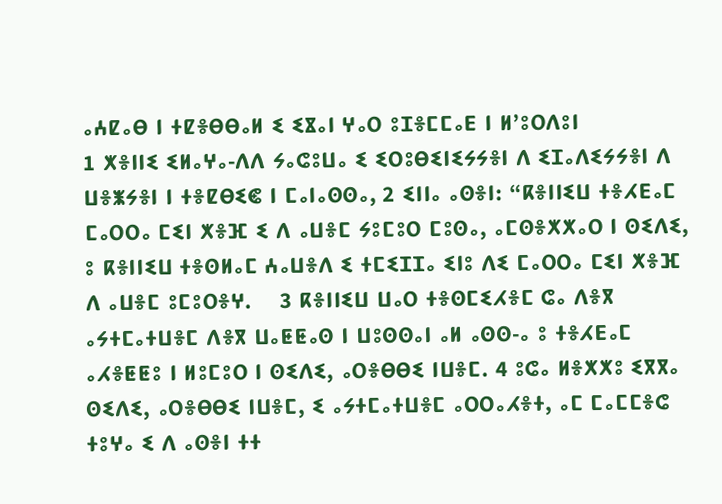ⴰⵄⵇⴰⴱ ⵏ ⵜⵇⴻⴱⴱⴰⵍ ⵉ ⵉⴵⴰⵏ ⵖⴰⵔ ⵓⵊⴻⵎⵎⴰⴹ ⵏ ⵍ’ⵓⵔⴷⵓⵏ
1 ⵅⴻⵏⵏⵉ ⵉⵍⴰⵖⴰ-ⴷⴷ ⵢⴰⵛⵓⵡⴰ ⵉ ⵉⵔⵓⴱⵉⵏⵉⵢⵢⴻⵏ ⴷ ⵉⵊⴰⴷⵉⵢⵢⴻⵏ ⴷ ⵡⴻⵥⵢⴻⵏ ⵏ ⵜⴻⵇⴱⵉⵞ ⵏ ⵎⴰⵏⴰⵙⵙⴰ, 2 ⵉⵏⵏⴰ ⴰⵙⴻⵏ: “ⴽⴻⵏⵏⵉⵡ ⵜⴻⵃⴹⴰⵎ ⵎⴰⵔⵔⴰ ⵎⵉⵏ ⵅⴻⴼ ⵉ ⴷ ⴰⵡⴻⵎ ⵢⵓⵎⵓⵔ ⵎⵓⵙⴰ, ⴰⵎⵙⴻⵅⵅⴰⵔ ⵏ ⵙⵉⴷⵉ, ⵓ ⴽⴻⵏⵏⵉⵡ ⵜⴻⵙⵍⴰⵎ ⵄⴰⵡⴻⴷ ⵉ ⵜⵎⵉⵊⵊⴰ ⵉⵏⵓ ⴷⵉ ⵎⴰⵔⵔⴰ ⵎⵉⵏ ⵅⴻⴼ ⴷ ⴰⵡⴻⵎ ⵓⵎⵓⵔⴻⵖ.    3 ⴽⴻⵏⵏⵉⵡ ⵡⴰⵔ ⵜⴻⵙⵎⵉⵃⴻⵎ ⵛⴰ ⴷⴻⴳ ⴰⵢⵜⵎⴰⵜⵡⴻⵎ ⴷⴻⴳ ⵡⴰⵟⵟⴰⵙ ⵏ ⵡⵓⵙⵙⴰⵏ ⴰⵍ ⴰⵙⵙ-ⴰ ⵓ ⵜⴻⵃⴹⴰⵎ ⴰⵃⴻⵟⵟⵓ ⵏ ⵍⵓⵎⵓⵔ ⵏ ⵙⵉⴷⵉ, ⴰⵔⴻⴱⴱⵉ ⵏⵡⴻⵎ. 4 ⵓⵛⴰ ⵍⴻⵅⵅⵓ ⵉⴳⴳⴰ ⵙⵉⴷⵉ, ⴰⵔⴻⴱⴱⵉ ⵏⵡⴻⵎ, ⵉ ⴰⵢⵜⵎⴰⵜⵡⴻⵎ ⴰⵔⵔⴰⵃⴻⵜ, ⴰⵎ ⵎⴰⵎⵎⴻⵛ ⵜⵓⵖⴰ ⵉ ⴷ ⴰⵙⴻⵏ ⵜⵜ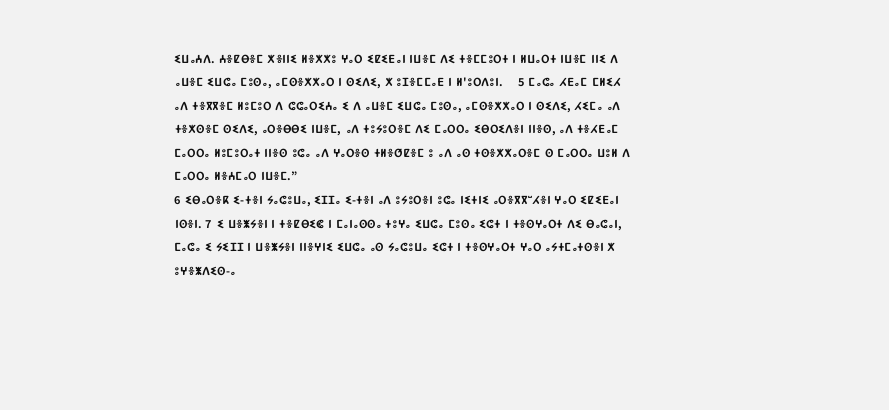ⵉⵡⴰⵄⴷ. ⵄⴻⵇⴱⴻⵎ ⵅⴻⵏⵏⵉ ⵍⴻⵅⵅⵓ ⵖⴰⵔ ⵉⵇⵉⴹⴰⵏ ⵏⵡⴻⵎ ⴷⵉ ⵜⴻⵎⵎⵓⵔⵜ ⵏ ⵍⵡⴰⵔⵜ ⵏⵡⴻⵎ ⵏⵏⵉ ⴷ ⴰⵡⴻⵎ ⵉⵡⵛⴰ ⵎⵓⵙⴰ, ⴰⵎⵙⴻⵅⵅⴰⵔ ⵏ ⵙⵉⴷⵉ, ⵅ ⵓⵊⴻⵎⵎⴰⴹ ⵏ ⵍ'ⵓⵔⴷⵓⵏ.    5 ⵎⴰⵛⴰ ⵃⴹⴰⵎ ⵎⵍⵉⵃ ⴰⴷ ⵜⴻⴳⴳⴻⵎ ⵍⵓⵎⵓⵔ ⴷ ⵛⵛⴰⵔⵉⵄⴰ ⵉ ⴷ ⴰⵡⴻⵎ ⵉⵡⵛⴰ ⵎⵓⵙⴰ, ⴰⵎⵙⴻⵅⵅⴰⵔ ⵏ ⵙⵉⴷⵉ, ⵃⵉⵎⴰ ⴰⴷ ⵜⴻⵅⵙⴻⵎ ⵙⵉⴷⵉ, ⴰⵔⴻⴱⴱⵉ ⵏⵡⴻⵎ, ⴰⴷ ⵜⵓⵢⵓⵔⴻⵎ ⴷⵉ ⵎⴰⵔⵔⴰ ⵉⴱⵔⵉⴷⴻⵏ ⵏⵏⴻⵙ, ⴰⴷ ⵜⴻⵃⴹⴰⵎ ⵎⴰⵔⵔⴰ ⵍⵓⵎⵓⵔⴰⵜ ⵏⵏⴻⵙ ⵓⵛⴰ ⴰⴷ ⵖⴰⵔⴻⵙ ⵜⵍⴻⵚⵇⴻⵎ ⵓ ⴰⴷ ⴰⵙ ⵜⵙⴻⵅⵅⴰⵔⴻⵎ ⵙ ⵎⴰⵔⵔⴰ ⵡⵓⵍ ⴷ ⵎⴰⵔⵔⴰ ⵍⴻⵄⵎⴰⵔ ⵏⵡⴻⵎ.”
6 ⵉⴱⴰⵔⴻⴽ ⵉ-ⵜⴻⵏ ⵢⴰⵛⵓⵡⴰ, ⵉⵊⵊⴰ ⵉ-ⵜⴻⵏ ⴰⴷ ⵓⵢⵓⵔⴻⵏ ⵓⵛⴰ ⵏⵉⵜⵏⵉ ⴰⵔⴻⴳⴳⵯⵃⴻⵏ ⵖⴰⵔ ⵉⵇⵉⴹⴰⵏ ⵏⵙⴻⵏ. 7 ⵉ ⵡⴻⵥⵢⴻⵏ ⵏ ⵜⴻⵇⴱⵉⵞ ⵏ ⵎⴰⵏⴰⵙⵙⴰ ⵜⵓⵖⴰ ⵉⵡⵛⴰ ⵎⵓⵙⴰ ⵉⵛⵜ ⵏ ⵜⴻⵙⵖⴰⵔⵜ ⴷⵉ ⴱⴰⵛⴰⵏ, ⵎⴰⵛⴰ ⵉ ⵢⵉⵊⵊ ⵏ ⵡⴻⵥⵢⴻⵏ ⵏⵏⴻⵖⵏⵉ ⵉⵡⵛⴰ ⴰⵙ ⵢⴰⵛⵓⵡⴰ ⵉⵛⵜ ⵏ ⵜⴻⵙⵖⴰⵔⵜ ⵖⴰⵔ ⴰⵢⵜⵎⴰⵜⵙⴻⵏ ⵅ ⵓⵖⴻⵥⴷⵉⵙ-ⴰ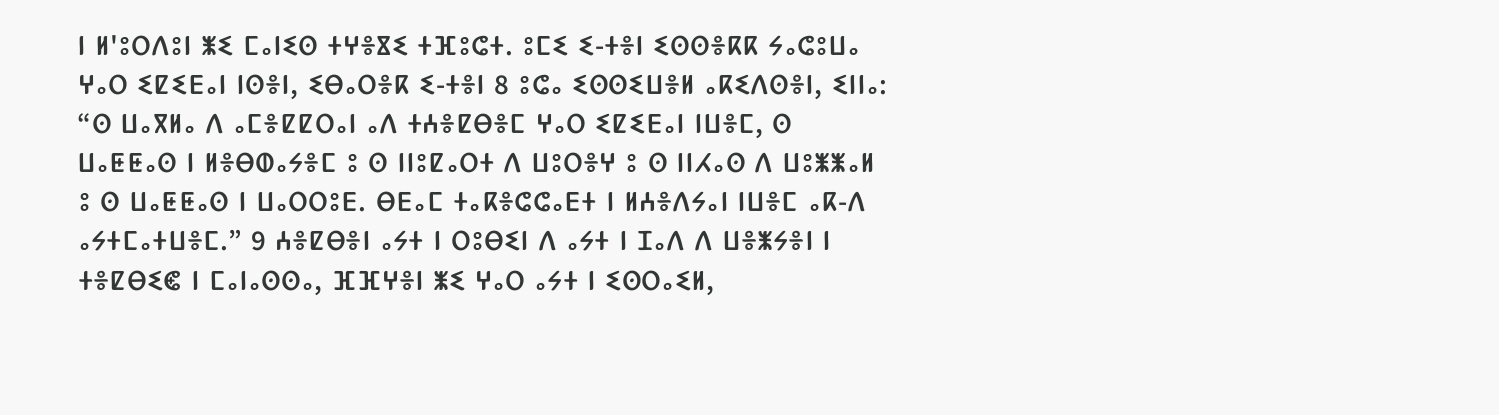ⵏ ⵍ'ⵓⵔⴷⵓⵏ ⵥⵉ ⵎⴰⵏⵉⵙ ⵜⵖⴻⴵⵉ ⵜⴼⵓⵛⵜ. ⵓⵎⵉ ⵉ-ⵜⴻⵏ ⵉⵙⵙⴻⴽⴽ ⵢⴰⵛⵓⵡⴰ ⵖⴰⵔ ⵉⵇⵉⴹⴰⵏ ⵏⵙⴻⵏ, ⵉⴱⴰⵔⴻⴽ ⵉ-ⵜⴻⵏ 8 ⵓⵛⴰ ⵉⵙⵙⵉⵡⴻⵍ ⴰⴽⵉⴷⵙⴻⵏ, ⵉⵏⵏⴰ: “ⵙ ⵡⴰⴳⵍⴰ ⴷ ⴰⵎⴻⵇⵇⵔⴰⵏ ⴰⴷ ⵜⵄⴻⵇⴱⴻⵎ ⵖⴰⵔ ⵉⵇⵉⴹⴰⵏ ⵏⵡⴻⵎ, ⵙ ⵡⴰⵟⵟⴰⵙ ⵏ ⵍⴻⴱⵀⴰⵢⴻⵎ ⵓ ⵙ ⵏⵏⵓⵇⴰⵔⵜ ⴷ ⵡⵓⵔⴻⵖ ⵓ ⵙ ⵏⵏⵃⴰⵙ ⴷ ⵡⵓⵥⵥⴰⵍ ⵓ ⵙ ⵡⴰⵟⵟⴰⵙ ⵏ ⵡⴰⵔⵔⵓⴹ. ⴱⴹⴰⵎ ⵜⴰⴽⴻⵛⵛⴰⴹⵜ ⵏ ⵍⵄⴻⴷⵢⴰⵏ ⵏⵡⴻⵎ ⴰⴽ-ⴷ ⴰⵢⵜⵎⴰⵜⵡⴻⵎ.” 9 ⵄⴻⵇⴱⴻⵏ ⴰⵢⵜ ⵏ ⵔⵓⴱⵉⵏ ⴷ ⴰⵢⵜ ⵏ ⵊⴰⴷ ⴷ ⵡⴻⵥⵢⴻⵏ ⵏ ⵜⴻⵇⴱⵉⵞ ⵏ ⵎⴰⵏⴰⵙⵙⴰ, ⴼⴼⵖⴻⵏ ⵥⵉ ⵖⴰⵔ ⴰⵢⵜ ⵏ ⵉⵙⵔⴰⵉⵍ,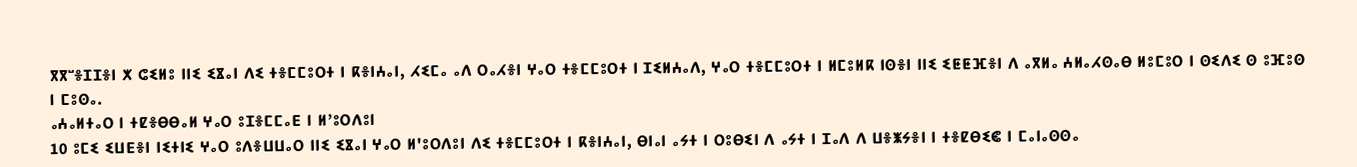ⴳⴳⵯⴻⵊⵊⴻⵏ ⵅ ⵛⵉⵍⵓ ⵏⵏⵉ ⵉⴵⴰⵏ ⴷⵉ ⵜⴻⵎⵎⵓⵔⵜ ⵏ ⴽⴻⵏⵄⴰⵏ, ⵃⵉⵎⴰ ⴰⴷ ⵔⴰⵃⴻⵏ ⵖⴰⵔ ⵜⴻⵎⵎⵓⵔⵜ ⵏ ⵊⵉⵍⵄⴰⴷ, ⵖⴰⵔ ⵜⴻⵎⵎⵓⵔⵜ ⵏ ⵍⵎⵓⵍⴽ ⵏⵙⴻⵏ ⵏⵏⵉ ⵉⵟⵟⴼⴻⵏ ⴷ ⴰⴳⵍⴰ ⵄⵍⴰⵃⵙⴰⴱ ⵍⵓⵎⵓⵔ ⵏ ⵙⵉⴷⵉ ⵙ ⵓⴼⵓⵙ ⵏ ⵎⵓⵙⴰ.
ⴰⵄⴰⵍⵜⴰⵔ ⵏ ⵜⵇⴻⴱⴱⴰⵍ ⵖⴰⵔ ⵓⵊⴻⵎⵎⴰⴹ ⵏ ⵍ’ⵓⵔⴷⵓⵏ
10 ⵓⵎⵉ ⵉⵡⴹⴻⵏ ⵏⵉⵜⵏⵉ ⵖⴰⵔ ⵓⴷⴻⵡⵡⴰⵔ ⵏⵏⵉ ⵉⴵⴰⵏ ⵖⴰⵔ ⵍ'ⵓⵔⴷⵓⵏ ⴷⵉ ⵜⴻⵎⵎⵓⵔⵜ ⵏ ⴽⴻⵏⵄⴰⵏ, ⴱⵏⴰⵏ ⴰⵢⵜ ⵏ ⵔⵓⴱⵉⵏ ⴷ ⴰⵢⵜ ⵏ ⵊⴰⴷ ⴷ ⵡⴻⵥⵢⴻⵏ ⵏ ⵜⴻⵇⴱⵉⵞ ⵏ ⵎⴰⵏⴰⵙⵙⴰ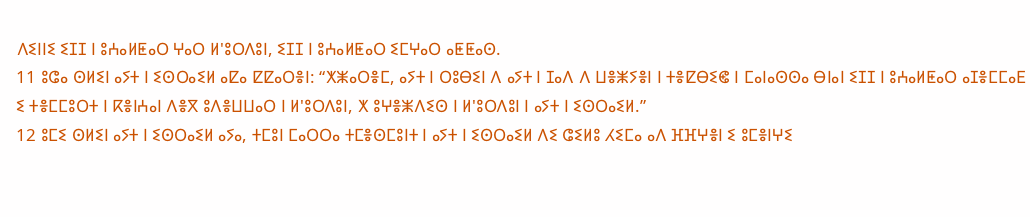ⴷⵉⵏⵏⵉ ⵉⵊⵊ ⵏ ⵓⵄⴰⵍⵟⴰⵔ ⵖⴰⵔ ⵍ'ⵓⵔⴷⵓⵏ, ⵉⵊⵊ ⵏ ⵓⵄⴰⵍⵟⴰⵔ ⵉⵎⵖⴰⵔ ⴰⵟⵟⴰⵙ.
11 ⵓⵛⴰ ⵙⵍⵉⵏ ⴰⵢⵜ ⵏ ⵉⵙⵔⴰⵉⵍ ⴰⵇⴰ ⵇⵇⴰⵔⴻⵏ: “ⵅⵥⴰⵔⴻⵎ, ⴰⵢⵜ ⵏ ⵔⵓⴱⵉⵏ ⴷ ⴰⵢⵜ ⵏ ⵊⴰⴷ ⴷ ⵡⴻⵥⵢⴻⵏ ⵏ ⵜⴻⵇⴱⵉⵞ ⵏ ⵎⴰⵏⴰⵙⵙⴰ ⴱⵏⴰⵏ ⵉⵊⵊ ⵏ ⵓⵄⴰⵍⵟⴰⵔ ⴰⵊⴻⵎⵎⴰⴹ ⵉ ⵜⴻⵎⵎⵓⵔⵜ ⵏ ⴽⴻⵏⵄⴰⵏ ⴷⴻⴳ ⵓⴷⴻⵡⵡⴰⵔ ⵏ ⵍ'ⵓⵔⴷⵓⵏ, ⵅ ⵓⵖⴻⵥⴷⵉⵙ ⵏ ⵍ'ⵓⵔⴷⵓⵏ ⵏ ⴰⵢⵜ ⵏ ⵉⵙⵔⴰⵉⵍ.”
12 ⵓⵎⵉ ⵙⵍⵉⵏ ⴰⵢⵜ ⵏ ⵉⵙⵔⴰⵉⵍ ⴰⵢⴰ, ⵜⵎⵓⵏ ⵎⴰⵔⵔⴰ ⵜⵎⴻⵙⵎⵓⵏⵜ ⵏ ⴰⵢⵜ ⵏ ⵉⵙⵔⴰⵉⵍ ⴷⵉ ⵛⵉⵍⵓ ⵃⵉⵎⴰ ⴰⴷ ⴼⴼⵖⴻⵏ ⵉ ⵓⵎⴻⵏⵖⵉ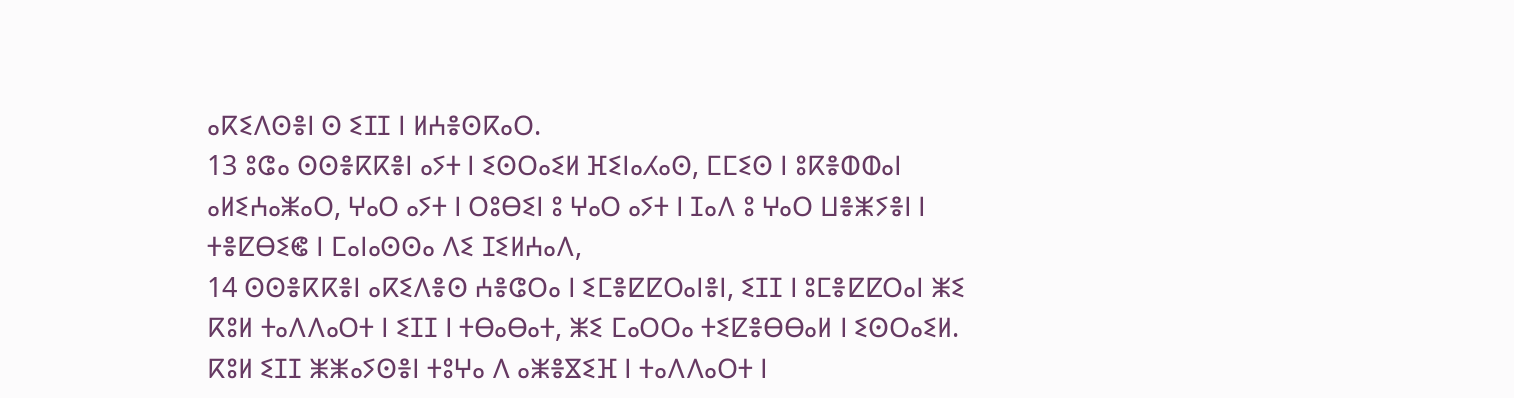ⴰⴽⵉⴷⵙⴻⵏ ⵙ ⵉⵊⵊ ⵏ ⵍⵄⴻⵙⴽⴰⵔ.
13 ⵓⵛⴰ ⵙⵙⴻⴽⴽⴻⵏ ⴰⵢⵜ ⵏ ⵉⵙⵔⴰⵉⵍ ⴼⵉⵏⴰⵃⴰⵙ, ⵎⵎⵉⵙ ⵏ ⵓⴽⴻⵀⵀⴰⵏ ⴰⵍⵉⵄⴰⵥⴰⵔ, ⵖⴰⵔ ⴰⵢⵜ ⵏ ⵔⵓⴱⵉⵏ ⵓ ⵖⴰⵔ ⴰⵢⵜ ⵏ ⵊⴰⴷ ⵓ ⵖⴰⵔ ⵡⴻⵥⵢⴻⵏ ⵏ ⵜⴻⵇⴱⵉⵞ ⵏ ⵎⴰⵏⴰⵙⵙⴰ ⴷⵉ ⵊⵉⵍⵄⴰⴷ,
14 ⵙⵙⴻⴽⴽⴻⵏ ⴰⴽⵉⴷⴻⵙ ⵄⴻⵛⵔⴰ ⵏ ⵉⵎⴻⵇⵇⵔⴰⵏⴻⵏ, ⵉⵊⵊ ⵏ ⵓⵎⴻⵇⵇⵔⴰⵏ ⵥⵉ ⴽⵓⵍ ⵜⴰⴷⴷⴰⵔⵜ ⵏ ⵉⵊⵊ ⵏ ⵜⴱⴰⴱⴰⵜ, ⵥⵉ ⵎⴰⵔⵔⴰ ⵜⵉⵇⴻⴱⴱⴰⵍ ⵏ ⵉⵙⵔⴰⵉⵍ. ⴽⵓⵍ ⵉⵊⵊ ⵥⵥⴰⵢⵙⴻⵏ ⵜⵓⵖⴰ ⴷ ⴰⵥⴻⴵⵉⴼ ⵏ ⵜⴰⴷⴷⴰⵔⵜ ⵏ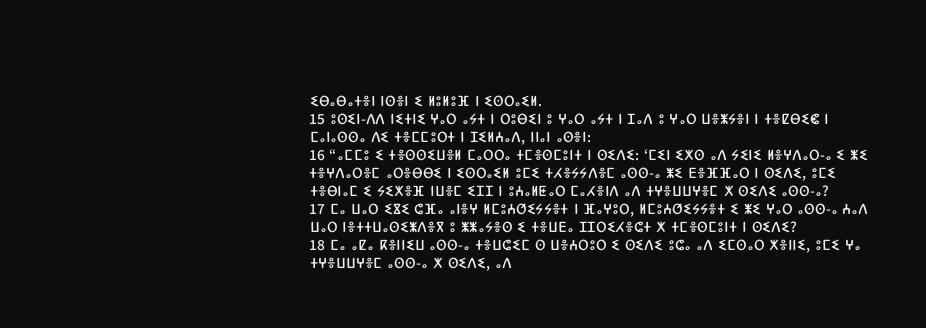ⵉⴱⴰⴱⴰⵜⴻⵏ ⵏⵙⴻⵏ ⵉ ⵍⵓⵍⵓⴼ ⵏ ⵉⵙⵔⴰⵉⵍ.
15 ⵓⵙⵉⵏ-ⴷⴷ ⵏⵉⵜⵏⵉ ⵖⴰⵔ ⴰⵢⵜ ⵏ ⵔⵓⴱⵉⵏ ⵓ ⵖⴰⵔ ⴰⵢⵜ ⵏ ⵊⴰⴷ ⵓ ⵖⴰⵔ ⵡⴻⵥⵢⴻⵏ ⵏ ⵜⴻⵇⴱⵉⵞ ⵏ ⵎⴰⵏⴰⵙⵙⴰ ⴷⵉ ⵜⴻⵎⵎⵓⵔⵜ ⵏ ⵊⵉⵍⵄⴰⴷ, ⵏⵏⴰⵏ ⴰⵙⴻⵏ:
16 “ⴰⵎⵎⵓ ⵉ ⵜⴻⵙⵙⵉⵡⴻⵍ ⵎⴰⵔⵔⴰ ⵜⵎⴻⵙⵎⵓⵏⵜ ⵏ ⵙⵉⴷⵉ: ‘ⵎⵉⵏ ⵉⵅⵙ ⴰⴷ ⵢⵉⵏⵉ ⵍⴻⵖⴷⴰⵔ-ⴰ ⵉ ⵥⵉ ⵜⴻⵖⴷⴰⵔⴻⵎ ⴰⵔⴻⴱⴱⵉ ⵏ ⵉⵙⵔⴰⵉⵍ ⵓⵎⵉ ⵜⵃⴻⵢⵢⴷⴻⵎ ⴰⵙⵙ-ⴰ ⵥⵉ ⴹⴻⴼⴼⴰⵔ ⵏ ⵙⵉⴷⵉ, ⵓⵎⵉ ⵜⴻⴱⵏⴰⵎ ⵉ ⵢⵉⵅⴻⴼ ⵏⵡⴻⵎ ⵉⵊⵊ ⵏ ⵓⵄⴰⵍⵟⴰⵔ ⵎⴰⵃⴻⵏⴷ ⴰⴷ ⵜⵖⴻⵡⵡⵖⴻⵎ ⵅ ⵙⵉⴷⵉ ⴰⵙⵙ-ⴰ?
17 ⵎⴰ ⵡⴰⵔ ⵉⴵⵉ ⵛⴼⴰ ⴰⵏⴻⵖ ⵍⵎⵓⵄⵚⵉⵢⵢⴻⵜ ⵏ ⴼⴰⵖⵓⵔ, ⵍⵎⵓⵄⵚⵉⵢⵢⴻⵜ ⵉ ⵥⵉ ⵖⴰⵔ ⴰⵙⵙ-ⴰ ⵄⴰⴷ ⵡⴰⵔ ⵏⴻⵜⵜⵡⴰⵙⵉⵥⴷⴻⴳ ⵓ ⵥⵥⴰⵢⴻⵙ ⵉ ⵜⴻⵡⴹⴰ ⵊⵊⵔⵉⵃⴻⵛⵜ ⵅ ⵜⵎⴻⵙⵎⵓⵏⵜ ⵏ ⵙⵉⴷⵉ?
18 ⵎⴰ ⴰⵇⴰ ⴽⴻⵏⵏⵉⵡ ⴰⵙⵙ-ⴰ ⵜⴻⵡⵛⵉⵎ ⵙ ⵡⴻⵄⵔⵓⵔ ⵉ ⵙⵉⴷⵉ ⵓⵛⴰ ⴰⴷ ⵉⵎⵙⴰⵔ ⵅⴻⵏⵏⵉ, ⵓⵎⵉ ⵖⴰ ⵜⵖⴻⵡⵡⵖⴻⵎ ⴰⵙⵙ-ⴰ ⵅ ⵙⵉⴷⵉ, ⴰⴷ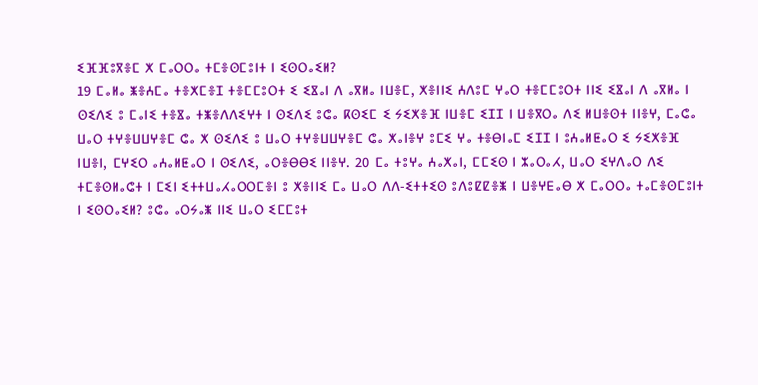ⵉⴼⴼⵓⴳⴻⵎ ⵅ ⵎⴰⵔⵔⴰ ⵜⵎⴻⵙⵎⵓⵏⵜ ⵏ ⵉⵙⵔⴰⵉⵍ?
19 ⵎⴰⵍⴰ ⵥⴻⵄⵎⴰ ⵜⴻⵅⵎⴻⵊ ⵜⴻⵎⵎⵓⵔⵜ ⵉ ⵉⴵⴰⵏ ⴷ ⴰⴳⵍⴰ ⵏⵡⴻⵎ, ⵅⴻⵏⵏⵉ ⵄⴷⵓⵎ ⵖⴰⵔ ⵜⴻⵎⵎⵓⵔⵜ ⵏⵏⵉ ⵉⴵⴰⵏ ⴷ ⴰⴳⵍⴰ ⵏ ⵙⵉⴷⵉ ⵓ ⵎⴰⵏⵉ ⵜⴻⴵⴰ ⵜⵥⴻⴷⴷⵉⵖⵜ ⵏ ⵙⵉⴷⵉ ⵓⵛⴰ ⴽⵙⵉⵎ ⵉ ⵢⵉⵅⴻⴼ ⵏⵡⴻⵎ ⵉⵊⵊ ⵏ ⵡⴻⴳⵔⴰ ⴷⵉ ⵍⵡⴻⵙⵜ ⵏⵏⴻⵖ, ⵎⴰⵛⴰ ⵡⴰⵔ ⵜⵖⴻⵡⵡⵖⴻⵎ ⵛⴰ ⵅ ⵙⵉⴷⵉ ⵓ ⵡⴰⵔ ⵜⵖⴻⵡⵡⵖⴻⵎ ⵛⴰ ⵅⴰⵏⴻⵖ ⵓⵎⵉ ⵖⴰ ⵜⴻⴱⵏⴰⵎ ⵉⵊⵊ ⵏ ⵓⵄⴰⵍⵟⴰⵔ ⵉ ⵢⵉⵅⴻⴼ ⵏⵡⴻⵏ, ⵎⵖⵉⵔ ⴰⵄⴰⵍⵟⴰⵔ ⵏ ⵙⵉⴷⵉ, ⴰⵔⴻⴱⴱⵉ ⵏⵏⴻⵖ. 20 ⵎⴰ ⵜⵓⵖⴰ ⵄⴰⵅⴰⵏ, ⵎⵎⵉⵙ ⵏ ⵣⴰⵔⴰⵃ, ⵡⴰⵔ ⵉⵖⴷⴰⵔ ⴷⵉ ⵜⵎⴻⵙⵍⴰⵛⵜ ⵏ ⵎⵉⵏ ⵉⵜⵜⵡⴰⵃⴰⵔⵔⵎⴻⵏ ⵓ ⵅⴻⵏⵏⵉ ⵎⴰ ⵡⴰⵔ ⴷⴷ-ⵉⵜⵜⵉⵙ ⵓⴷⵓⵇⵇⴻⵥ ⵏ ⵡⴻⵖⴹⴰⴱ ⵅ ⵎⴰⵔⵔⴰ ⵜⴰⵎⴻⵙⵎⵓⵏⵜ ⵏ ⵉⵙⵔⴰⵉⵍ? ⵓⵛⴰ ⴰⵔⵢⴰⵥ ⵏⵏⵉ ⵡⴰⵔ ⵉⵎⵎⵓⵜ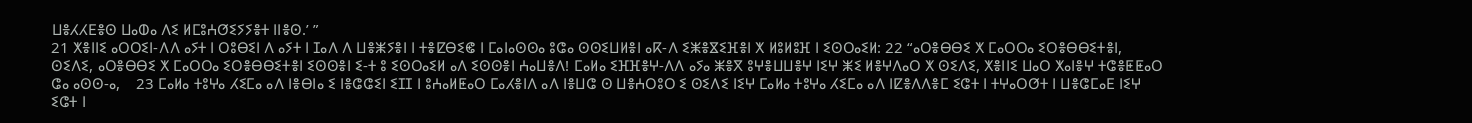ⵡⴻⵃⵃⴹⴻⵙ ⵡⴰⵀⴰ ⴷⵉ ⵍⵎⵓⵄⵚⵉⵢⵢⴻⵜ ⵏⵏⴻⵙ.’ ”
21 ⵅⴻⵏⵏⵉ ⴰⵔⵔⵉⵏ-ⴷⴷ ⴰⵢⵜ ⵏ ⵔⵓⴱⵉⵏ ⴷ ⴰⵢⵜ ⵏ ⵊⴰⴷ ⴷ ⵡⴻⵥⵢⴻⵏ ⵏ ⵜⴻⵇⴱⵉⵞ ⵏ ⵎⴰⵏⴰⵙⵙⴰ ⵓⵛⴰ ⵙⵙⵉⵡⵍⴻⵏ ⴰⴽ-ⴷ ⵉⵥⴻⴵⵉⴼⴻⵏ ⵅ ⵍⵓⵍⵓⴼ ⵏ ⵉⵙⵔⴰⵉⵍ: 22 “ⴰⵔⴻⴱⴱⵉ ⵅ ⵎⴰⵔⵔⴰ ⵉⵔⴻⴱⴱⵉⵜⴻⵏ, ⵙⵉⴷⵉ, ⴰⵔⴻⴱⴱⵉ ⵅ ⵎⴰⵔⵔⴰ ⵉⵔⴻⴱⴱⵉⵜⴻⵏ ⵉⵙⵙⴻⵏ ⵉ-ⵜ ⵓ ⵉⵙⵔⴰⵉⵍ ⴰⴷ ⵉⵙⵙⴻⵏ ⵄⴰⵡⴻⴷ! ⵎⴰⵍⴰ ⵉⴼⴼⴻⵖ-ⴷⴷ ⴰⵢⴰ ⵥⴻⴳ ⵓⵖⴻⵡⵡⴻⵖ ⵏⵉⵖ ⵥⵉ ⵍⴻⵖⴷⴰⵔ ⵅ ⵙⵉⴷⵉ, ⵅⴻⵏⵏⵉ ⵡⴰⵔ ⵅⴰⵏⴻⵖ ⵜⵛⴻⵟⵟⴰⵔ ⵛⴰ ⴰⵙⵙ-ⴰ,    23 ⵎⴰⵍⴰ ⵜⵓⵖⴰ ⵃⵉⵎⴰ ⴰⴷ ⵏⴻⴱⵏⴰ ⵉ ⵏⴻⵛⵛⵉⵏ ⵉⵊⵊ ⵏ ⵓⵄⴰⵍⵟⴰⵔ ⵎⴰⵃⴻⵏⴷ ⴰⴷ ⵏⴻⵡⵛ ⵙ ⵡⴻⵄⵔⵓⵔ ⵉ ⵙⵉⴷⵉ ⵏⵉⵖ ⵎⴰⵍⴰ ⵜⵓⵖⴰ ⵃⵉⵎⴰ ⴰⴷ ⵏⵇⴻⴷⴷⴻⵎ ⵉⵛⵜ ⵏ ⵜⵖⴰⵔⵚⵜ ⵏ ⵡⴻⵛⵎⴰⴹ ⵏⵉⵖ ⵉⵛⵜ ⵏ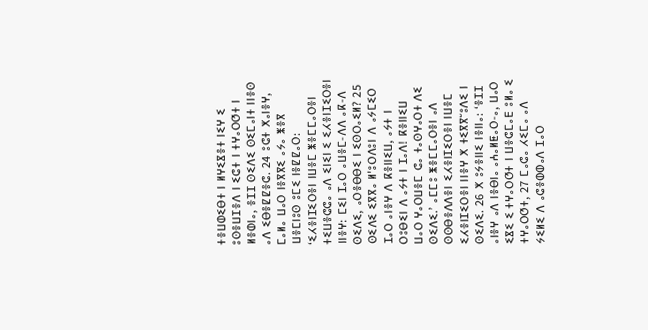ⵜⴻⵡⵀⵉⴱⵜ ⵏ ⵍⵖⵉⴵⴻⵜ ⵏⵉⵖ ⵉ ⵓⵙⴻⵡⵊⴻⴷ ⵏ ⵉⵛⵜ ⵏ ⵜⵖⴰⵔⵚⵜ ⵏ ⵍⴻⵀⵏⴰ, ⴻⵊⵊ ⵙⵉⴷⵉ ⵙⵉⵎⴰⵏⵜ ⵏⵏⴻⵙ ⴰⴷ ⵉⴱⴻⵇⵇⴻⵛ. 24 ⵓⵛⵜ ⵅⴰⵏⴻⵖ, ⵎⴰⵍⴰ ⵡⴰⵔ ⵏⴻⴳⴳⵉ ⴰⵢⴰ ⵥⴻⴳ ⵡⴻⵎⵏⵓⵙ ⵓⵎⵉ ⵏⴻⵇⵇⴰⵔ: ‘ⵉⵃⴻⵏⵊⵉⵔⴻⵏ ⵏⵡⴻⵎ ⵥⴻⵎⵎⴰⵔⴻⵏ ⵜⵉⵡⴻⵛⵛⴰ ⴰⴷ ⵉⵏⵉⵏ ⵉ ⵉⵃⴻⵏⵊⵉⵔⴻⵏ ⵏⵏⴻⵖ: ⵎⵉⵏ ⵊⴰⵔ ⴰⵡⴻⵎ-ⴷⴷ ⴰⴽ-ⴷ ⵙⵉⴷⵉ, ⴰⵔⴻⴱⴱⵉ ⵏ ⵉⵙⵔⴰⵉⵍ? 25 ⵙⵉⴷⵉ ⵉⴳⴳⴰ ⵍ'ⵓⵔⴷⵓⵏ ⴷ ⴰⵢⵎⵉⵔ ⵊⴰⵔ ⴰⵏⴻⵖ ⴷ ⴽⴻⵏⵏⵉⵡ, ⴰⵢⵜ ⵏ ⵔⵓⴱⵉⵏ ⴷ ⴰⵢⵜ ⵏ ⵊⴰⴷ! ⴽⴻⵏⵏⵉⵡ ⵡⴰⵔ ⵖⴰⵔⵡⴻⵎ ⵛⴰ ⵜⴰⵙⵖⴰⵔⵜ ⴷⵉ ⵙⵉⴷⵉ.’ ⴰⵎⵎⵓ ⵥⴻⵎⵎⴰⵔⴻⵏ ⴰⴷ ⵙⵙⴱⴻⴷⴷⴻⵏ ⵉⵃⴻⵏⵊⵉⵔⴻⵏ ⵏⵡⴻⵎ ⵉⵃⴻⵏⵊⵉⵔⴻⵏ ⵏⵏⴻⵖ ⵅ ⵜⵉⴳⴳⵯⵓⴷⵉ ⵏ ⵙⵉⴷⵉ. 26 ⵅ ⵓⵢⴻⵏⵏⵉ ⵏⴻⵏⵏⴰ: ‘ⴻⵊⵊ ⴰⵏⴻⵖ ⴰⴷ ⵏⴻⴱⵏⴰ ⴰⵄⴰⵍⵟⴰⵔ-ⴰ, ⵡⴰⵔ ⵉⴵⵉ ⵉ ⵜⵖⴰⵔⵚⵜ ⵏ ⵡⴻⵛⵎⴰⴹ ⵓⵍⴰ ⵉ ⵜⵖⴰⵔⵚⵜ, 27 ⵎⴰⵛⴰ ⵃⵉⵎⴰ ⴰⴷ ⵢⵉⵍⵉ ⴷ ⴰⵛⴻⵀⵀⴰⴷ ⵊⴰⵔ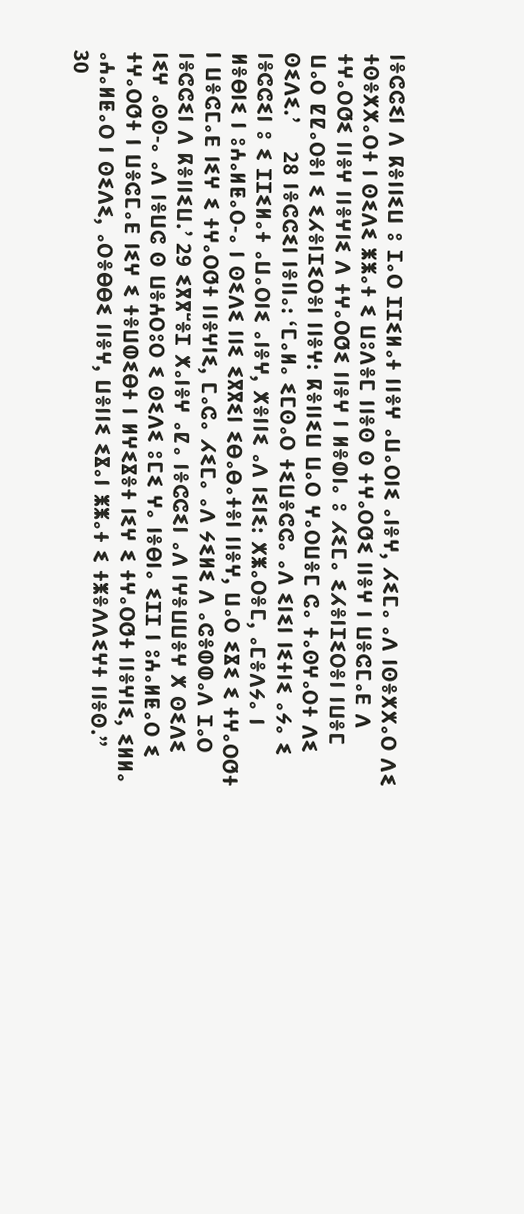ⵏⴻⵛⵛⵉⵏ ⴷ ⴽⴻⵏⵏⵉⵡ ⵓ ⵊⴰⵔ ⵊⵊⵉⵍⴰⵜ ⵏⵏⴻⵖ ⴰⵡⴰⵔⵏⵉ ⴰⵏⴻⵖ, ⵃⵉⵎⴰ ⴰⴷ ⵏⵙⴻⵅⵅⴰⵔ ⴷⵉ ⵜⵙⴻⵅⵅⴰⵔⵜ ⵏ ⵙⵉⴷⵉ ⵥⵥⴰⵜ ⵉ ⵡⵓⴷⴻⵎ ⵏⵏⴻⵙ ⵙ ⵜⵖⴰⵔⵚⵉ ⵏⵏⴻⵖ ⵏ ⵡⴻⵛⵎⴰⴹ ⴷ ⵜⵖⴰⵔⵚⵉ ⵏⵏⴻⵖ ⵏⵏⴻⵖⵏⵉ ⴷ ⵜⵖⴰⵔⵚⵉ ⵏⵏⴻⵖ ⵏ ⵍⴻⵀⵏⴰ ⵓ ⵃⵉⵎⴰ ⵉⵃⴻⵏⵊⵉⵔⴻⵏ ⵏⵡⴻⵎ ⵡⴰⵔ ⵇⵇⴰⵔⴻⵏ ⵉ ⵉⵃⴻⵏⵊⵉⵔⴻⵏ ⵏⵏⴻⵖ: ⴽⴻⵏⵏⵉⵡ ⵡⴰⵔ ⵖⴰⵔⵡⴻⵎ ⵛⴰ ⵜⴰⵙⵖⴰⵔⵜ ⴷⵉ ⵙⵉⴷⵉ.’    28 ⵏⴻⵛⵛⵉⵏ ⵏⴻⵏⵏⴰ: ‘ⵎⴰⵍⴰ ⵉⵎⵙⴰⵔ ⵜⵉⵡⴻⵛⵛⴰ ⴰⴷ ⵉⵏⵉⵏ ⵏⵉⵜⵏⵉ ⴰⵢⴰ ⵉ ⵏⴻⵛⵛⵉⵏ ⵓ ⵉ ⵊⵊⵉⵍⴰⵜ ⴰⵡⴰⵔⵏⵉ ⴰⵏⴻⵖ, ⵅⴻⵏⵏⵉ ⴰⴷ ⵏⵉⵏⵉ: ⵅⵥⴰⵔⴻⵎ, ⴰⵎⴻⴷⵢⴰ ⵏ ⵍⴻⴱⵏⵉ ⵏ ⵓⵄⴰⵍⵟⴰⵔ-ⴰ ⵏ ⵙⵉⴷⵉ ⵏⵏⵉ ⵉⴳⴳⵉⵏ ⵉⴱⴰⴱⴰⵜⴻⵏ ⵏⵏⴻⵖ, ⵡⴰⵔ ⵉⴵⵉ ⵉ ⵜⵖⴰⵔⵚⵜ ⵏ ⵡⴻⵛⵎⴰⴹ ⵏⵉⵖ ⵉ ⵜⵖⴰⵔⵚⵜ ⵏⵏⴻⵖⵏⵉ, ⵎⴰⵛⴰ ⵃⵉⵎⴰ ⴰⴷ ⵢⵉⵍⵉ ⴷ ⴰⵛⴻⵀⵀⴰⴷ ⵊⴰⵔ ⵏⴻⵛⵛⵉⵏ ⴷ ⴽⴻⵏⵏⵉⵡ.’ 29 ⵉⴳⴳⵯⴻⵊ ⵅⴰⵏⴻⵖ ⴰⵇⴰ ⵏⴻⵛⵛⵉⵏ ⴰⴷ ⵏⵖⴻⵡⵡⴻⵖ ⵅ ⵙⵉⴷⵉ ⵏⵉⵖ ⴰⵙⵙ-ⴰ ⴰⴷ ⵏⴻⵡⵛ ⵙ ⵡⴻⵄⵔⵓⵔ ⵉ ⵙⵉⴷⵉ ⵓⵎⵉ ⵖⴰ ⵏⴻⴱⵏⴰ ⵉⵊⵊ ⵏ ⵓⵄⴰⵍⵟⴰⵔ ⵉ ⵜⵖⴰⵔⵚⵜ ⵏ ⵡⴻⵛⵎⴰⴹ ⵏⵉⵖ ⵉ ⵜⴻⵡⵀⵉⴱⵜ ⵏ ⵍⵖⵉⴵⴻⵜ ⵏⵉⵖ ⵉ ⵜⵖⴰⵔⵚⵜ ⵏⵏⴻⵖⵏⵉ, ⵉⵍⵍⴰ ⴰⵄⴰⵍⵟⴰⵔ ⵏ ⵙⵉⴷⵉ, ⴰⵔⴻⴱⴱⵉ ⵏⵏⴻⵖ, ⵡⴻⵏⵏⵉ ⵉⴵⴰⵏ ⵥⵥⴰⵜ ⵉ ⵜⵥⴻⴷⴷⵉⵖⵜ ⵏⵏⴻⵙ.”
30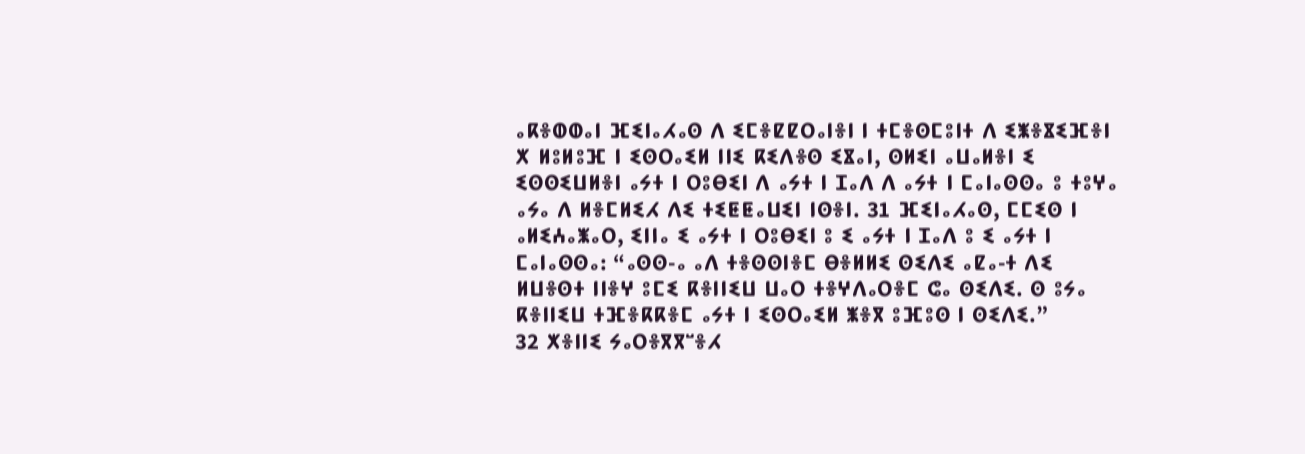ⴰⴽⴻⵀⵀⴰⵏ ⴼⵉⵏⴰⵃⴰⵙ ⴷ ⵉⵎⴻⵇⵇⵔⴰⵏⴻⵏ ⵏ ⵜⵎⴻⵙⵎⵓⵏⵜ ⴷ ⵉⵥⴻⴵⵉⴼⴻⵏ ⵅ ⵍⵓⵍⵓⴼ ⵏ ⵉⵙⵔⴰⵉⵍ ⵏⵏⵉ ⴽⵉⴷⴻⵙ ⵉⴵⴰⵏ, ⵙⵍⵉⵏ ⴰⵡⴰⵍⴻⵏ ⵉ ⵉⵙⵙⵉⵡⵍⴻⵏ ⴰⵢⵜ ⵏ ⵔⵓⴱⵉⵏ ⴷ ⴰⵢⵜ ⵏ ⵊⴰⴷ ⴷ ⴰⵢⵜ ⵏ ⵎⴰⵏⴰⵙⵙⴰ ⵓ ⵜⵓⵖⴰ ⴰⵢⴰ ⴷ ⵍⴻⵎⵍⵉⵃ ⴷⵉ ⵜⵉⵟⵟⴰⵡⵉⵏ ⵏⵙⴻⵏ. 31 ⴼⵉⵏⴰⵃⴰⵙ, ⵎⵎⵉⵙ ⵏ ⴰⵍⵉⵄⴰⵥⴰⵔ, ⵉⵏⵏⴰ ⵉ ⴰⵢⵜ ⵏ ⵔⵓⴱⵉⵏ ⵓ ⵉ ⴰⵢⵜ ⵏ ⵊⴰⴷ ⵓ ⵉ ⴰⵢⵜ ⵏ ⵎⴰⵏⴰⵙⵙⴰ: “ⴰⵙⵙ-ⴰ ⴰⴷ ⵜⴻⵙⵙⵏⴻⵎ ⴱⴻⵍⵍⵉ ⵙⵉⴷⵉ ⴰⵇⴰ-ⵜ ⴷⵉ ⵍⵡⴻⵙⵜ ⵏⵏⴻⵖ ⵓⵎⵉ ⴽⴻⵏⵏⵉⵡ ⵡⴰⵔ ⵜⴻⵖⴷⴰⵔⴻⵎ ⵛⴰ ⵙⵉⴷⵉ. ⵙ ⵓⵢⴰ ⴽⴻⵏⵏⵉⵡ ⵜⴼⴻⴽⴽⴻⵎ ⴰⵢⵜ ⵏ ⵉⵙⵔⴰⵉⵍ ⵥⴻⴳ ⵓⴼⵓⵙ ⵏ ⵙⵉⴷⵉ.”
32 ⵅⴻⵏⵏⵉ ⵢⴰⵔⴻⴳⴳⵯⴻⵃ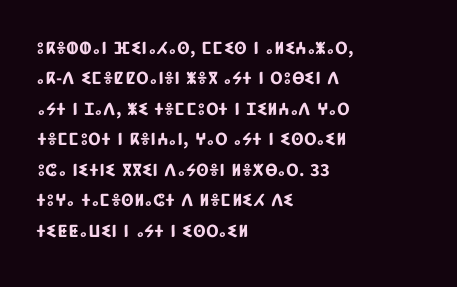ⵓⴽⴻⵀⵀⴰⵏ ⴼⵉⵏⴰⵃⴰⵙ, ⵎⵎⵉⵙ ⵏ ⴰⵍⵉⵄⴰⵥⴰⵔ, ⴰⴽ-ⴷ ⵉⵎⴻⵇⵇⵔⴰⵏⴻⵏ ⵥⴻⴳ ⴰⵢⵜ ⵏ ⵔⵓⴱⵉⵏ ⴷ ⴰⵢⵜ ⵏ ⵊⴰⴷ, ⵥⵉ ⵜⴻⵎⵎⵓⵔⵜ ⵏ ⵊⵉⵍⵄⴰⴷ ⵖⴰⵔ ⵜⴻⵎⵎⵓⵔⵜ ⵏ ⴽⴻⵏⵄⴰⵏ, ⵖⴰⵔ ⴰⵢⵜ ⵏ ⵉⵙⵔⴰⵉⵍ ⵓⵛⴰ ⵏⵉⵜⵏⵉ ⴳⴳⵉⵏ ⴷⴰⵢⵙⴻⵏ ⵍⴻⵅⴱⴰⵔ. 33 ⵜⵓⵖⴰ ⵜⴰⵎⴻⵙⵍⴰⵛⵜ ⴷ ⵍⴻⵎⵍⵉⵃ ⴷⵉ ⵜⵉⵟⵟⴰⵡⵉⵏ ⵏ ⴰⵢⵜ ⵏ ⵉⵙⵔⴰⵉⵍ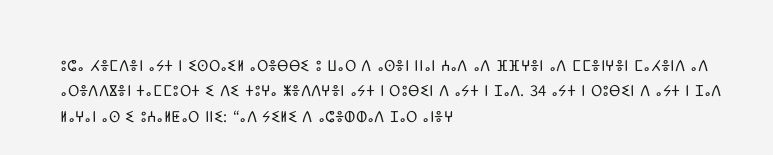ⵓⵛⴰ ⵃⴻⵎⴷⴻⵏ ⴰⵢⵜ ⵏ ⵉⵙⵔⴰⵉⵍ ⴰⵔⴻⴱⴱⵉ ⵓ ⵡⴰⵔ ⴷ ⴰⵙⴻⵏ ⵏⵏⴰⵏ ⵄⴰⴷ ⴰⴷ ⴼⴼⵖⴻⵏ ⴰⴷ ⵎⵎⴻⵏⵖⴻⵏ ⵎⴰⵃⴻⵏⴷ ⴰⴷ ⴰⵔⴻⴷⴷⴵⴻⵏ ⵜⴰⵎⵎⵓⵔⵜ ⵉ ⴷⵉ ⵜⵓⵖⴰ ⵥⴻⴷⴷⵖⴻⵏ ⴰⵢⵜ ⵏ ⵔⵓⴱⵉⵏ ⴷ ⴰⵢⵜ ⵏ ⵊⴰⴷ. 34 ⴰⵢⵜ ⵏ ⵔⵓⴱⵉⵏ ⴷ ⴰⵢⵜ ⵏ ⵊⴰⴷ ⵍⴰⵖⴰⵏ ⴰⵙ ⵉ ⵓⵄⴰⵍⵟⴰⵔ ⵏⵏⵉ: “ⴰⴷ ⵢⵉⵍⵉ ⴷ ⴰⵛⴻⵀⵀⴰⴷ ⵊⴰⵔ ⴰⵏⴻⵖ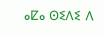ⴰⵇⴰ ⵙⵉⴷⵉ ⴷ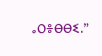ⴰⵔⴻⴱⴱⵉ.”